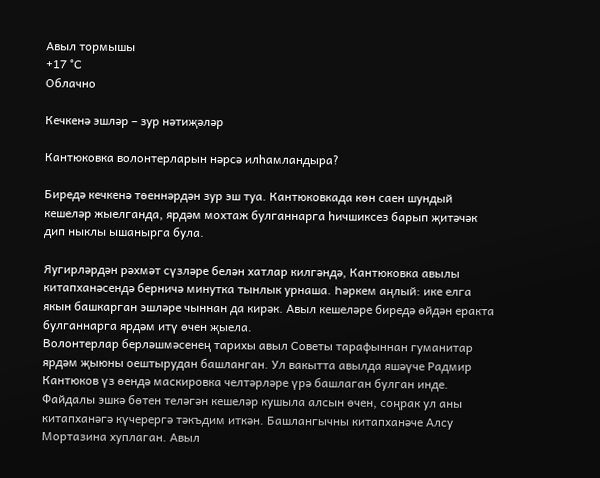Авыл тормышы
+17 °С
Облачно

Кечкенә эшләр – зур нәтиҗәләр

Кантюковка волонтерларын нәрсә илһамландыра?

Биредә кечкенә төеннәрдән зур эш туа. Кантюковкада көн саен шундый кешеләр жыелганда, ярдәм мохтаж булганнарга һичшиксез барып җитәчәк дип ныклы ышанырга була.

Яугирләрдән рәхмәт сүзләре белән хатлар килгәндә, Кантюковка авылы китапханәсендә берничә минутка тынлык урнаша. Һәркем аңлый: ике елга якын башкарган эшләре чыннан да кирәк. Авыл кешеләре биредә өйдән еракта булганнарга ярдәм итү өчен җыела.
Волонтерлар берләшмәсенең тарихы авыл Советы тарафыннан гуманитар ярдәм җыюны оештырудан башланган. Ул вакытта авылда яшәүче Радмир Кантюков үз өендә маскировка челтәрләре үрә башлаган булган инде. Файдалы эшкә бөтен теләгән кешеләр кушыла алсын өчен, соңрак ул аны китапханәгә күчерергә тәкъдим иткән. Башлангычны китапханәче Алсу Мортазина хуплаган. Авыл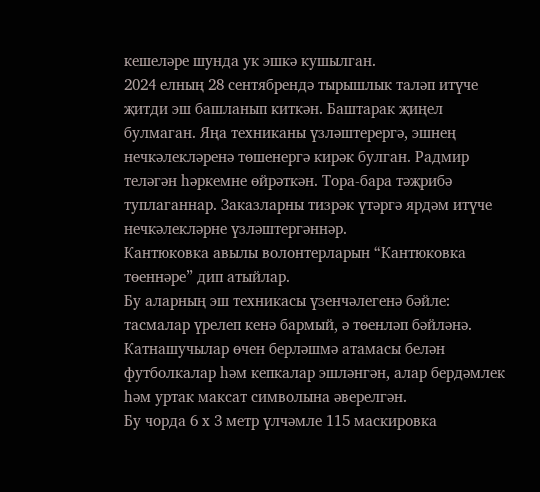кешеләре шунда ук эшкә кушылган.
2024 елның 28 сентябрендә тырышлык таләп итүче җитди эш башланып киткән. Баштарак җиңел булмаган. Яңа техниканы үзләштерергә, эшнең нечкәлекләренә төшенергә кирәк булган. Радмир теләгән һәркемне өйрәткән. Тора-бара тәҗрибә туплаганнар. Заказларны тизрәк үтәргә ярдәм итүче нечкәлекләрне үзләштергәннәр.
Кантюковка авылы волонтерларын “Кантюковка төеннәре” дип атыйлар.
Бу аларның эш техникасы үзенчәлегенә бәйле: тасмалар үрелеп кенә бармый, ә төенләп бәйләнә. Катнашучылар өчен берләшмә атамасы белән футболкалар һәм кепкалар эшләнгән, алар бердәмлек һәм уртак максат символына әверелгән.
Бу чорда 6 х 3 метр үлчәмле 115 маскировка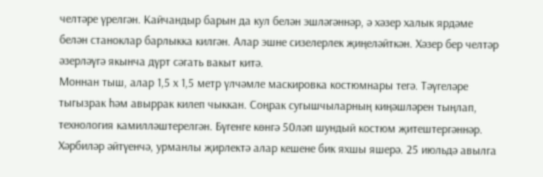челтәре үрелгән. Кайчандыр барын да кул белән эшләгәннәр, ә хәзер халык ярдәме белән станоклар барлыкка килгән. Алар эшне сизелерлек җиңеләйткән. Хәзер бер челтәр әзерләүгә якынча дүрт сәгать вакыт китә.
Моннан тыш, алар 1,5 х 1,5 метр үлчәмле маскировка костюмнары тегә. Тәүгеләре тыгызрак һәм авыррак килеп чыккан. Соңрак сугышчыларның киңәшләрен тыңлап, технология камилләштерелгән. Бүгенге көнгә 50ләп шундый костюм җитештергәннәр. Хәрбиләр әйтүенчә, урманлы җирлектә алар кешене бик яхшы яшерә. 25 июльдә авылга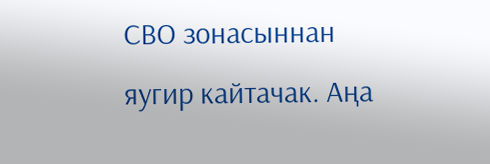СВО зонасыннан яугир кайтачак. Аңа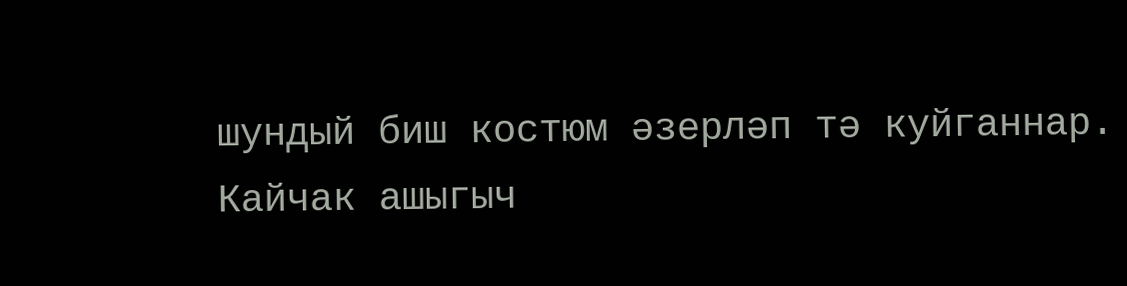шундый биш костюм әзерләп тә куйганнар.
Кайчак ашыгыч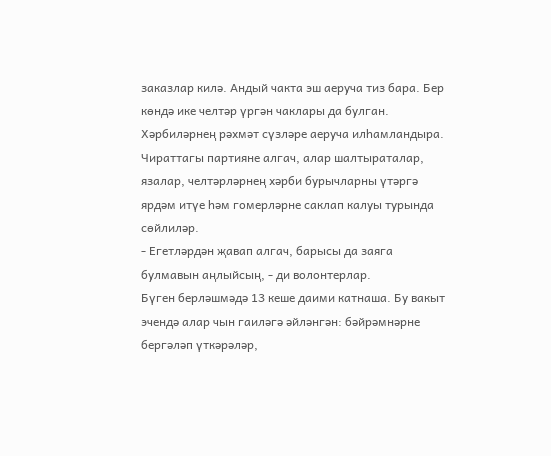заказлар килә. Андый чакта эш аеруча тиз бара. Бер көндә ике челтәр үргән чаклары да булган.
Хәрбиләрнең рәхмәт сүзләре аеруча илһамландыра. Чираттагы партияне алгач, алар шалтыраталар, язалар, челтәрләрнең хәрби бурычларны үтәргә ярдәм итүе һәм гомерләрне саклап калуы турында сөйлиләр.
- Егетләрдән җавап алгач, барысы да заяга булмавын аңлыйсың, - ди волонтерлар.
Бүген берләшмәдә 13 кеше даими катнаша. Бу вакыт эчендә алар чын гаиләгә әйләнгән: бәйрәмнәрне бергәләп үткәрәләр,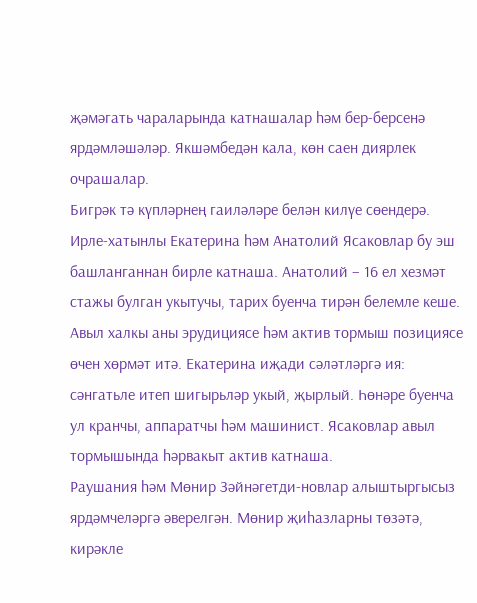җәмәгать чараларында катнашалар һәм бер-берсенә ярдәмләшәләр. Якшәмбедән кала, көн саен диярлек очрашалар.
Бигрәк тә күпләрнең гаиләләре белән килүе сөендерә. Ирле-хатынлы Екатерина һәм Анатолий Ясаковлар бу эш башланганнан бирле катнаша. Анатолий – 16 ел хезмәт стажы булган укытучы, тарих буенча тирән белемле кеше. Авыл халкы аны эрудициясе һәм актив тормыш позициясе өчен хөрмәт итә. Екатерина иҗади сәләтләргә ия: сәнгатьле итеп шигырьләр укый, җырлый. Һөнәре буенча ул кранчы, аппаратчы һәм машинист. Ясаковлар авыл тормышында һәрвакыт актив катнаша.
Раушания һәм Мөнир Зәйнәгетди-новлар алыштыргысыз ярдәмчеләргә әверелгән. Мөнир җиһазларны төзәтә, кирәкле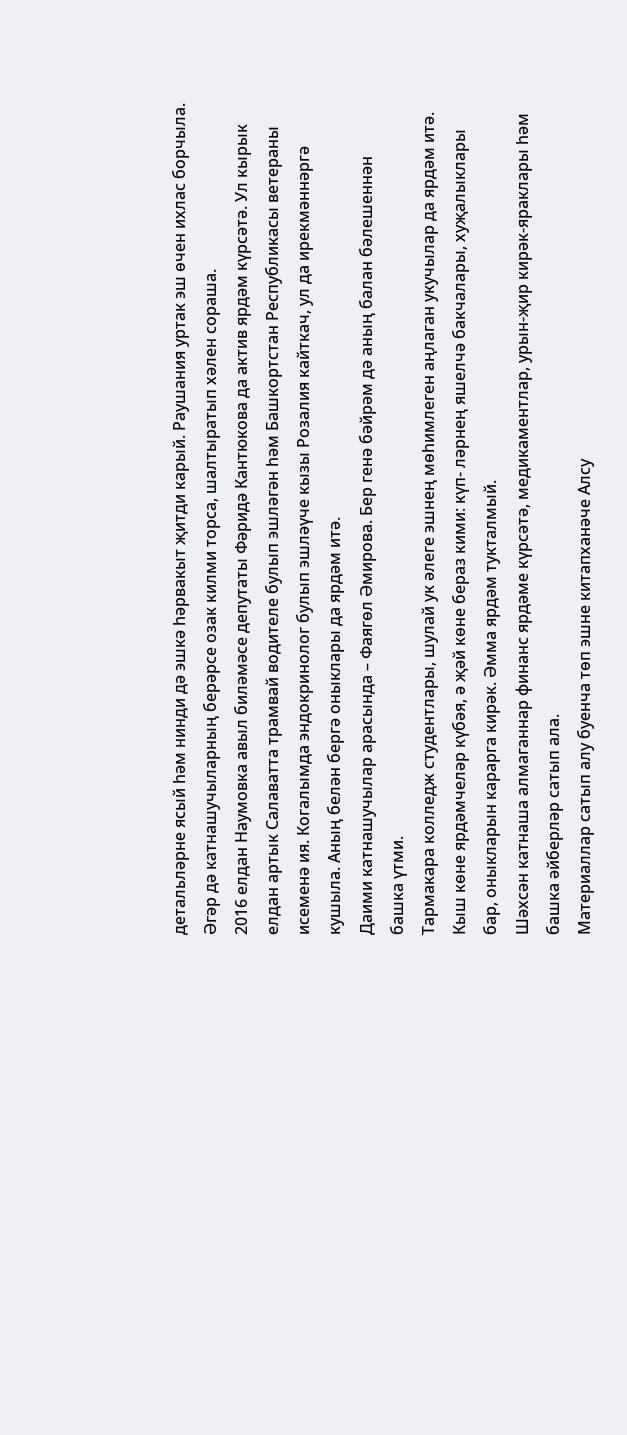детальләрне ясый һәм нинди дә эшкә һәрвакыт җитди карый. Раушания уртак эш өчен ихлас борчыла. Әгәр дә катнашучыларның берәрсе озак килми торса, шалтыратып хәлен сораша.
2016 елдан Наумовка авыл биләмәсе депутаты Фәридә Кантюкова да актив ярдәм күрсәтә. Ул кырык елдан артык Салаватта трамвай водителе булып эшләгән һәм Башкортстан Республикасы ветераны исеменә ия. Когалымда эндокринолог булып эшләүче кызы Розалия кайткач, ул да ирекмәннәргә кушыла. Аның белән бергә оныклары да ярдәм итә.
Даими катнашучылар арасында – Фаягөл Әмирова. Бер генә бәйрәм дә аның балан бәлешеннән башка үтми.
Тармакара колледж студентлары, шулай ук әлеге эшнең мөһимлеген аңлаган укучылар да ярдәм итә. Кыш көне ярдәмчеләр күбәя, ә җәй көне бераз кими: күп- ләрнең яшелчә бакчалары, хуҗалыклары бар, оныкларын карарга кирәк. Әмма ярдәм тукталмый.
Шәхсән катнаша алмаганнар финанс ярдәме күрсәтә, медикаментлар, урын-җир кирәк-яраклары һәм башка әйберләр сатып ала.
Материаллар сатып алу буенча төп эшне китапханәче Алсу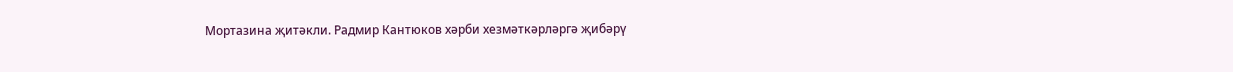Мортазина җитәкли. Радмир Кантюков хәрби хезмәткәрләргә җибәрү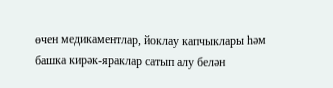өчен медикаментлар, йоклау капчыклары һәм башка кирәк-яраклар сатып алу белән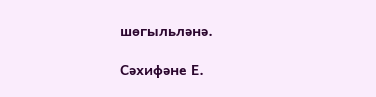шөгыльләнә.

Сәхифәне Е.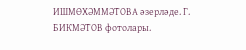ИШМӨХӘММӘТОВА әзерләде. Г. БИКМӘТОВ фотолары.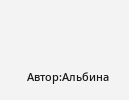Автор:Альбина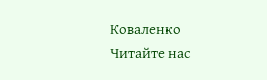Коваленко
Читайте нас